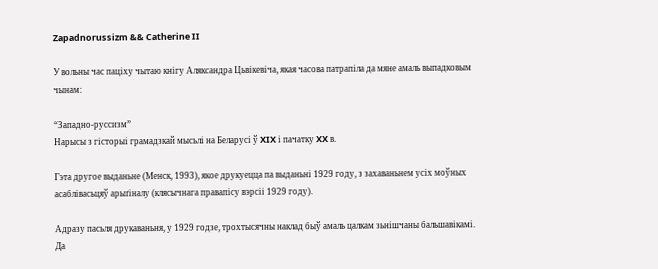Zapadnorussizm && Catherine II

У вольны час паціху чытаю кнігу Аляксандра Цьвікевіча, якая часова патрапіла да мяне амаль выпадковым чынам:

“Западно-руссизм”
Нарысы з гісторыі грамадзкай мысьлі на Беларусі ў XIX і пачатку XX в.

Гэта другое выданьне (Менск, 1993), якое друкуецца па выданьні 1929 году, з захаваньнем усіх моўных асаблівасьцяў арыґіналу (клясычнага правапісу вэрсіі 1929 году).

Адразу пасьля друкаваньня, у 1929 годзе, трохтысячны наклад быў амаль цалкам зьнішчаны бальшавікамі. Да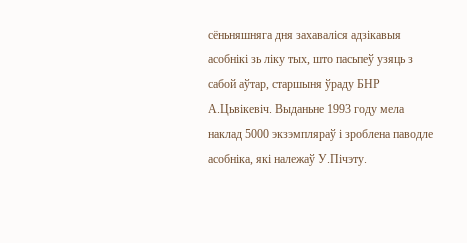сёньняшняга дня захаваліся адзікавыя асобнікі зь ліку тых, што пасьпеў узяць з сабой аўтар, старшыня ўраду БНР А.Цьвікевіч. Выданьне 1993 году мела наклад 5000 экзэмпляраў і зроблена паводле асобніка, які належаў У.Пічэту.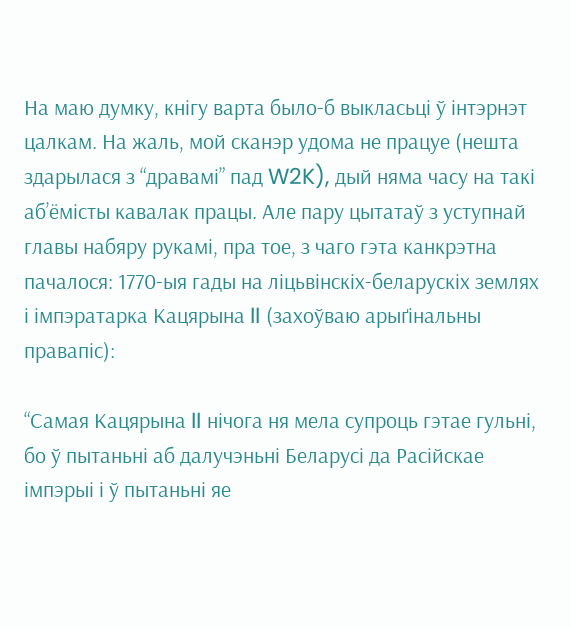На маю думку, кнігу варта было-б выкласьці ў інтэрнэт цалкам. На жаль, мой сканэр удома не працуе (нешта здарылася з “дравамі” пад W2K), дый няма часу на такі аб’ёмісты кавалак працы. Але пару цытатаў з уступнай главы набяру рукамі, пра тое, з чаго гэта канкрэтна пачалося: 1770-ыя гады на ліцьвінскіх-беларускіх землях і імпэратарка Кацярына II (захоўваю арыґінальны правапіс):

“Самая Кацярына II нічога ня мела супроць гэтае гульні, бо ў пытаньні аб далучэньні Беларусі да Расійскае імпэрыі і ў пытаньні яе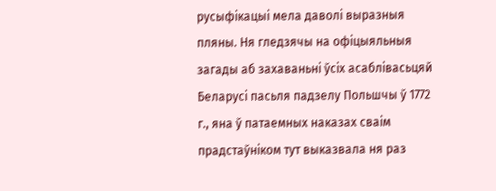русыфікацыі мела даволі выразныя пляны. Ня гледзячы на офіцыяльныя загады аб захаваньні ўсіх асаблівасьцяй Беларусі пасьля падзелу Польшчы ў 1772 г., яна ў патаемных наказах сваім прадстаўніком тут выказвала ня раз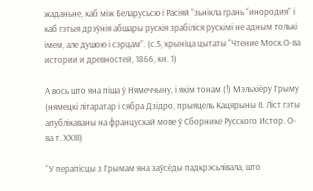жаданьне, каб між Беларусьсю і Расіяй “зьнікла грань “инородия” і каб гэтыя дрэўнія абшары рускія зрабіліся рускімі не адным толькі імем, але душою і сэрцам”. (с.5, крыніца цытаты “Чтение Моск.О-ва истории и древностей, 1866, кн. 1)

А вось што яна піша ў Нямеччыну, і якім тонам (!) Мэльхіёру Грыму (нямецкі літаратар і сябра Дзідро, прыяцель Кацярыны II. Ліст гэты апублікаваны на францускай мове ў Сборнике Русского Истор. О-ва т. XXIII)

“У перапісцы з Грымам яна заўсёды падкрэсьлівала, што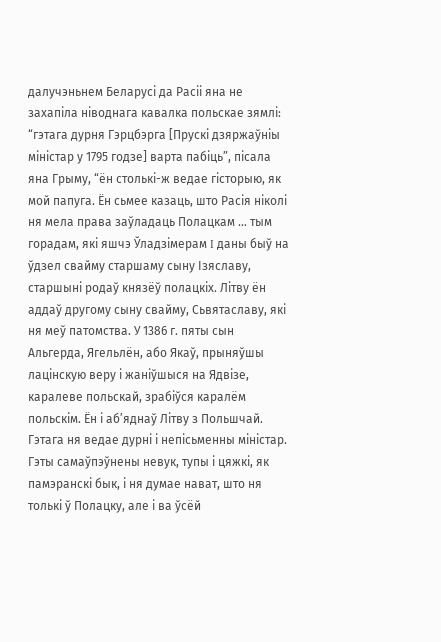далучэньнем Беларусі да Расіі яна не захапіла ніводнага кавалка польскае зямлі: “гэтага дурня Гэрцбэрга [Прускі дзяржаўніы міністар у 1795 годзе] варта пабіць”, пісала яна Грыму, “ён столькі-ж ведае гісторыю, як мой папуга. Ён сьмее казаць, што Расія ніколі ня мела права заўладаць Полацкам … тым горадам, які яшчэ Ўладзімерам I даны быў на ўдзел свайму старшаму сыну Ізяславу, старшыні родаў князёў полацкіх. Літву ён аддаў другому сыну свайму, Сьвятаславу, які ня меў патомства. У 1386 г. пяты сын Альгерда, Ягельлён, або Якаў, прыняўшы лацінскую веру і жаніўшыся на Ядвізе, каралеве польскай, зрабіўся каралём польскім. Ён і аб’яднаў Літву з Польшчай. Гэтага ня ведае дурні і непісьменны міністар. Гэты самаўпэўнены невук, тупы і цяжкі, як памэранскі бык, і ня думае нават, што ня толькі ў Полацку, але і ва ўсёй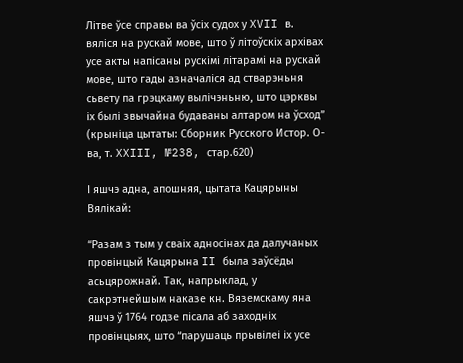Літве ўсе справы ва ўсіх судох у XVII в. вяліся на рускай мове, што ў літоўскіх архівах усе акты напісаны рускімі літарамі на рускай мове, што гады азначаліся ад стварэньня сьвету па грэцкаму вылічэньню, што цэрквы іх былі звычайна будаваны алтаром на ўсход” (крыніца цытаты: Сборник Русского Истор. О-ва, т. XXIII, №238, стар.620)

І яшчэ адна, апошняя, цытата Кацярыны Вялікай:

“Разам з тым у сваіх адносінах да далучаных провінцый Кацярына II была заўсёды асьцярожнай. Так, напрыклад, у сакрэтнейшым наказе кн. Вяземскаму яна яшчэ ў 1764 годзе пісала аб заходніх провінцыях, што “парушаць прывілеі іх усе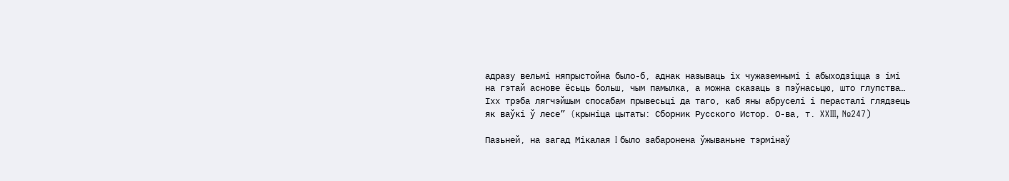адразу вельмі няпрыстойна было-б, аднак называць іх чужаземнымі і абыходзіцца з імі на гэтай аснове ёсьць больш, чым памылка, а можна сказаць з пэўнасьцю, што глупства… Іхх трэба лягчэйшым спосабам прывесьці да таго, каб яны абруселі і перасталі глядзець як ваўкі ў лесе” (крыніца цытаты: Сборник Русского Истор. О-ва, т. XXIII, №247)

Пазьней, на загад Мікалая I было забаронена ўжываньне тэрмінаў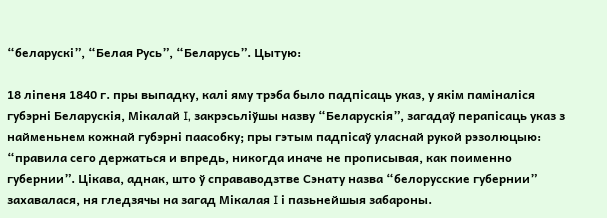“беларускі”, “Белая Русь”, “Беларусь”. Цытую:

18 ліпеня 1840 г. пры выпадку, калі яму трэба было падпісаць указ, у якім паміналіся губэрні Беларускія, Мікалай I, закрэсьліўшы назву “Беларускія”, загадаў перапісаць указ з найменьнем кожнай губэрні паасобку; пры гэтым падпісаў уласнай рукой рэзолюцыю: “правила сего держаться и впредь, никогда иначе не прописывая, как поименно губернии”. Цікава, аднак, што ў справаводзтве Сэнату назва “белорусские губернии” захавалася, ня гледзячы на загад Мікалая I і пазьнейшыя забароны.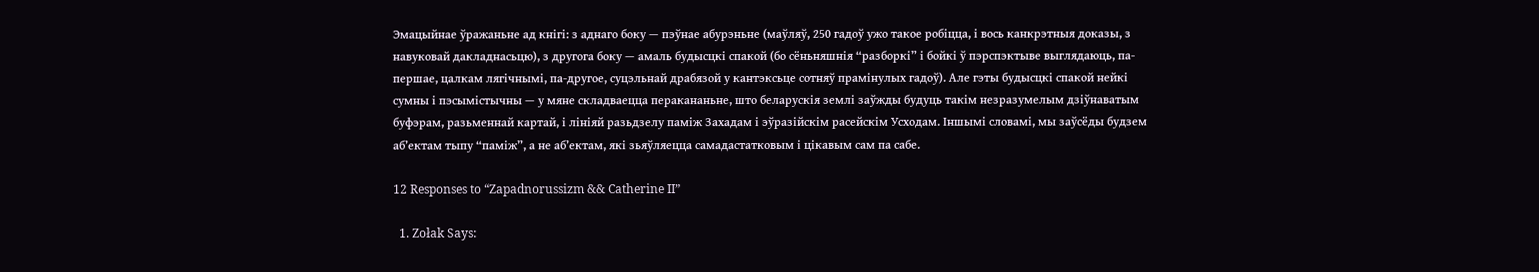Эмацыйнае ўражаньне ад кнігі: з аднаго боку — пэўнае абурэньне (маўляў, 250 гадоў ужо такое робіцца, і вось канкрэтныя доказы, з навуковай дакладнасьцю), з другога боку — амаль будысцкі спакой (бо сёньняшнія “разборкі” і бойкі ў пэрспэктыве выглядаюць, па-першае, цалкам лягічнымі, па-другое, суцэльнай драбязой у кантэксьце сотняў прамінулых гадоў). Але гэты будысцкі спакой нейкі сумны і пэсымістычны — у мяне складваецца перакананьне, што беларускія землі заўжды будуць такім незразумелым дзіўнаватым буфэрам, разьменнай картай, і лініяй разьдзелу паміж Захадам і эўразійскім расейскім Усходам. Іншымі словамі, мы заўсёды будзем аб’ектам тыпу “паміж”, а не аб’ектам, які зьяўляецца самадастатковым і цікавым сам па сабе.

12 Responses to “Zapadnorussizm && Catherine II”

  1. Zołak Says: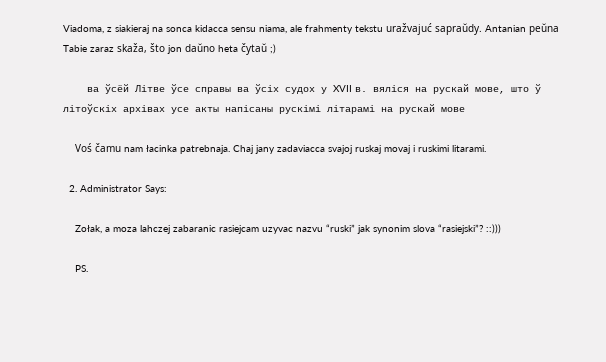Viadoma, z siakieraj na sonca kidacca sensu niama, ale frahmenty tekstu uražvajuć sapraŭdy. Antanian peŭna Tabie zaraz skaža, što jon daŭno heta čytaŭ ;)

    ва ўсёй Літве ўсе справы ва ўсіх судох у XVII в. вяліся на рускай мове, што ў літоўскіх архівах усе акты напісаны рускімі літарамі на рускай мове

    Voś čamu nam łacinka patrebnaja. Chaj jany zadaviacca svajoj ruskaj movaj i ruskimi litarami.

  2. Administrator Says:

    Zołak, a moza lahczej zabaranic rasiejcam uzyvac nazvu “ruski” jak synonim slova “rasiejski”? ::)))

    PS.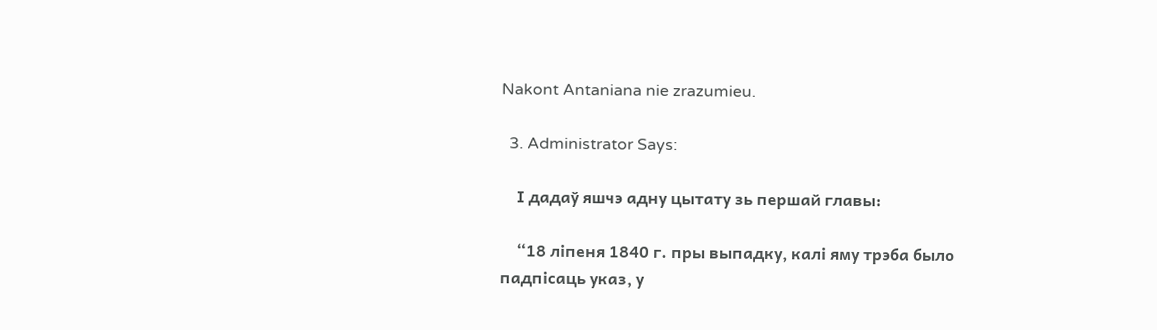Nakont Antaniana nie zrazumieu.

  3. Administrator Says:

    І дадаў яшчэ адну цытату зь першай главы:

    “18 ліпеня 1840 г. пры выпадку, калі яму трэба было падпісаць указ, у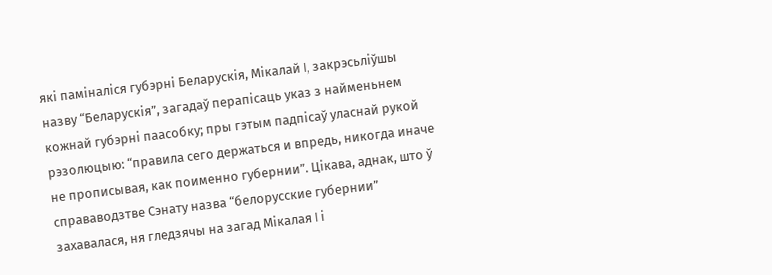які паміналіся губэрні Беларускія, Мікалай I, закрэсьліўшы назву “Беларускія”, загадаў перапісаць указ з найменьнем кожнай губэрні паасобку; пры гэтым падпісаў уласнай рукой рэзолюцыю: “правила сего держаться и впредь, никогда иначе не прописывая, как поименно губернии”. Цікава, аднак, што ў справаводзтве Сэнату назва “белорусские губернии” захавалася, ня гледзячы на загад Мікалая I і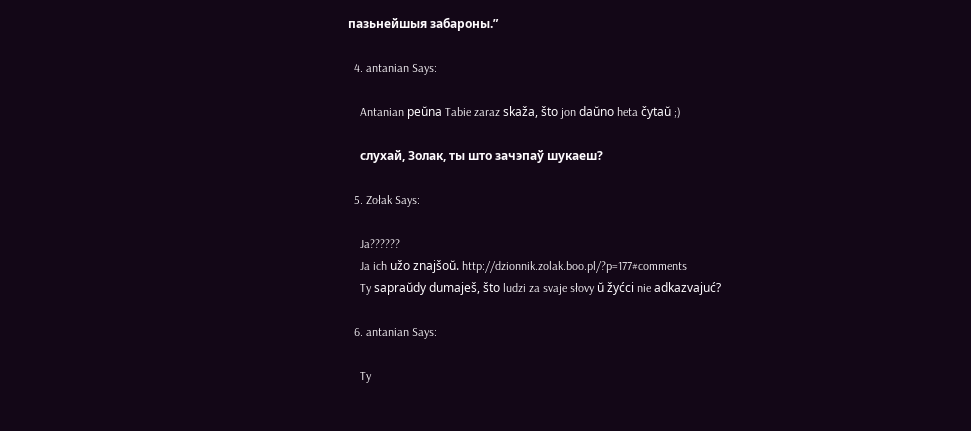пазьнейшыя забароны.”

  4. antanian Says:

    Antanian peŭna Tabie zaraz skaža, što jon daŭno heta čytaŭ ;)

    слухай, Золак, ты што зачэпаў шукаеш?

  5. Zołak Says:

    Ja??????
    Ja ich užo znajšoŭ. http://dzionnik.zolak.boo.pl/?p=177#comments
    Ty sapraŭdy dumaješ, što ludzi za svaje słovy ŭ žyćci nie adkazvajuć?

  6. antanian Says:

    Ty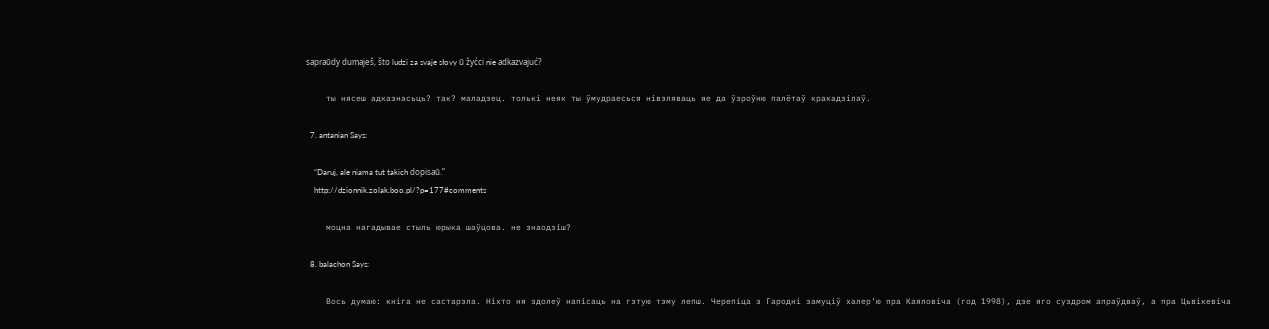sapraŭdy dumaješ, što ludzi za svaje słovy ŭ žyćci nie adkazvajuć?

    ты нясеш адказнасьць? так? маладзец. толькі неяк ты ўмудраесься нівэляваць яе да ўзроўню палётаў кракадзілаў.

  7. antanian Says:

    “Daruj, ale niama tut takich dopisaŭ.”
    http://dzionnik.zolak.boo.pl/?p=177#comments

    моцна нагадывае стыль юрыка шаўцова. не знаодзіш?

  8. balachon Says:

    Вось думаю: кніга не састарэла. Ніхто ня здолеў напісаць на гэтую тэму лепш. Черепіца з Гародні замуціў халер’ю пра Каяловіча (год 1998), дзе яго суздром апраўдваў, а пра Цьвікевіча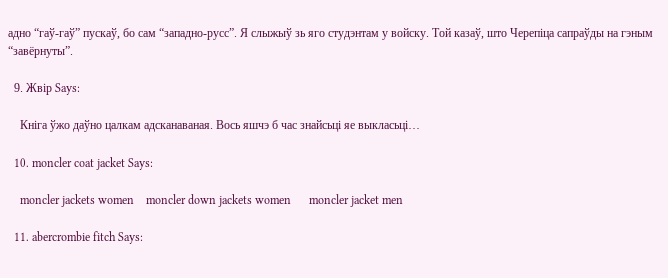адно “гаў-гаў” пускаў, бо сам “западно-русс”. Я слыжыў зь яго студэнтам у войску. Той казаў, што Черепіца сапраўды на гэным “завёрнуты”.

  9. Жвір Says:

    Кніга ўжо даўно цалкам адсканаваная. Вось яшчэ б час знайсьці яе выкласьці…

  10. moncler coat jacket Says:

    moncler jackets women    moncler down jackets women      moncler jacket men

  11. abercrombie fitch Says: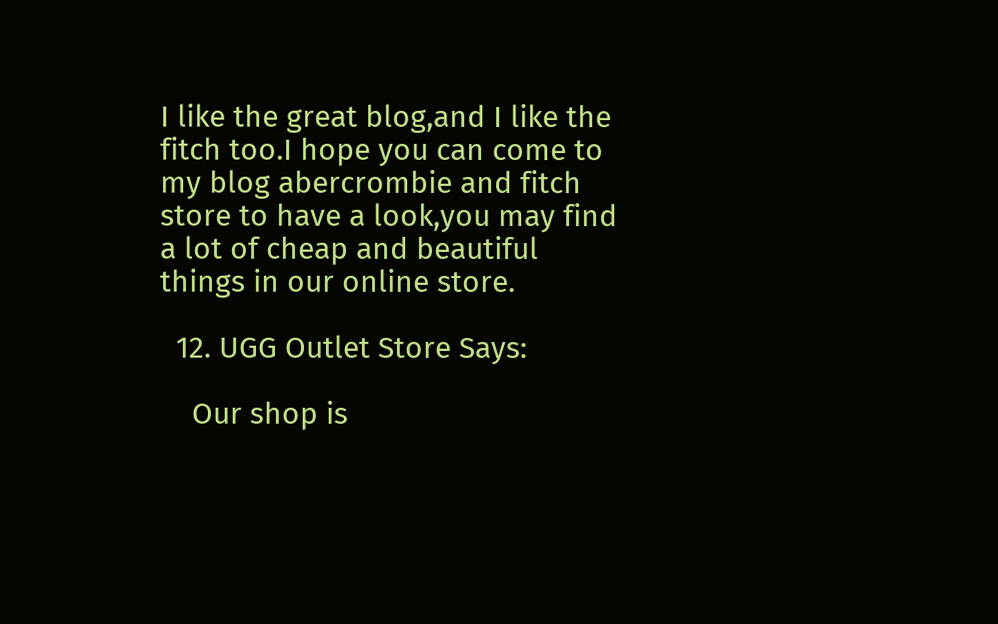I like the great blog,and I like the fitch too.I hope you can come to my blog abercrombie and fitch store to have a look,you may find a lot of cheap and beautiful things in our online store.

  12. UGG Outlet Store Says:

    Our shop is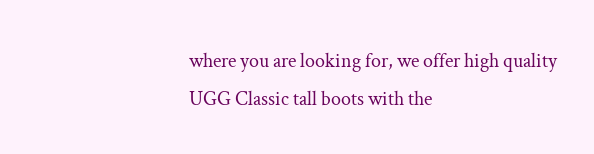where you are looking for, we offer high quality UGG Classic tall boots with the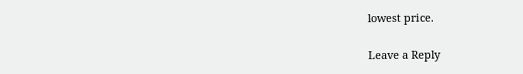lowest price.

Leave a Reply